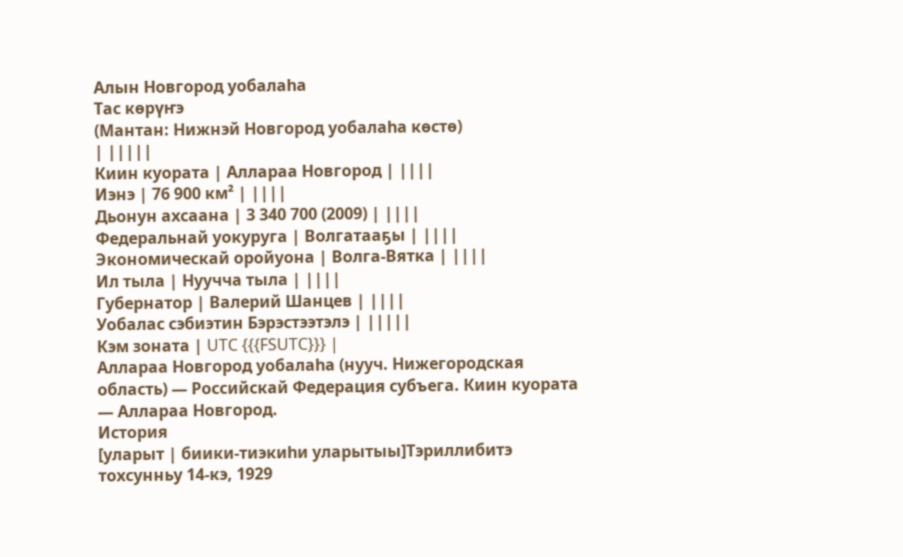Алын Новгород уобалаһа
Тас көрүҥэ
(Мантан: Нижнэй Новгород уобалаһа көстө)
| |||||
Киин куората | Аллараа Новгород | ||||
Иэнэ | 76 900 км² | ||||
Дьонун ахсаана | 3 340 700 (2009) | ||||
Федеральнай уокуруга | Волгатааҕы | ||||
Экономическай оройуона | Волга-Вятка | ||||
Ил тыла | Нуучча тыла | ||||
Губернатор | Валерий Шанцев | ||||
Уобалас сэбиэтин Бэрэстээтэлэ | |||||
Кэм зоната | UTC {{{FSUTC}}} |
Аллараа Новгород уобалаһа (нууч. Нижегородская область) — Российскай Федерация субъега. Киин куората — Аллараа Новгород.
История
[уларыт | биики-тиэкиһи уларытыы]Тэриллибитэ тохсунньу 14-кэ, 1929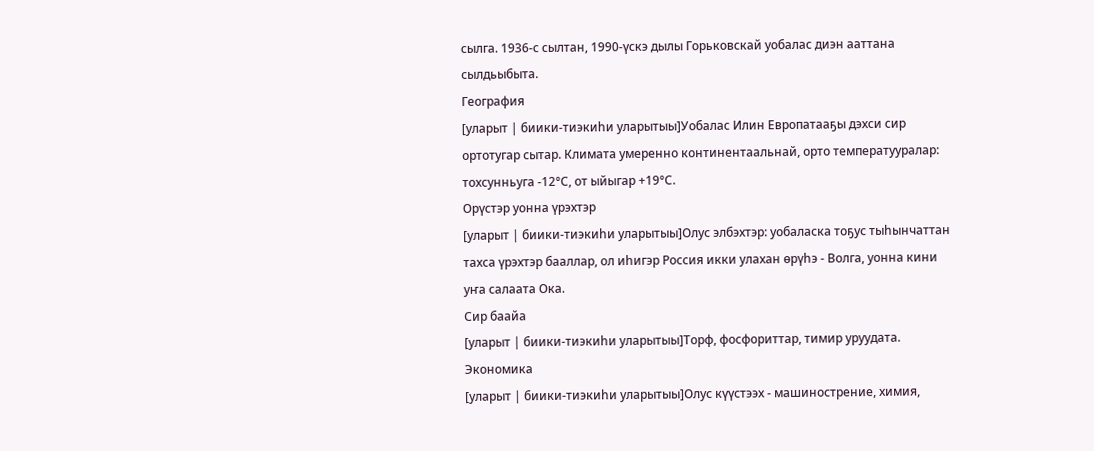сылга. 1936-с сылтан, 1990-үскэ дылы Горьковскай уобалас диэн ааттана сылдьыбыта.
География
[уларыт | биики-тиэкиһи уларытыы]Уобалас Илин Европатааҕы дэхси сир ортотугар сытар. Климата умеренно континентаальнай, орто температууралар: тохсунньуга -12°С, от ыйыгар +19°С.
Орүстэр уонна үрэхтэр
[уларыт | биики-тиэкиһи уларытыы]Олус элбэхтэр: уобаласка тоҕус тыһынчаттан тахса үрэхтэр бааллар, ол иһигэр Россия икки улахан өрүһэ - Волга, уонна кини уҥа салаата Ока.
Сир баайа
[уларыт | биики-тиэкиһи уларытыы]Торф, фосфориттар, тимир уруудата.
Экономика
[уларыт | биики-тиэкиһи уларытыы]Олус күүстээх - машинострение, химия,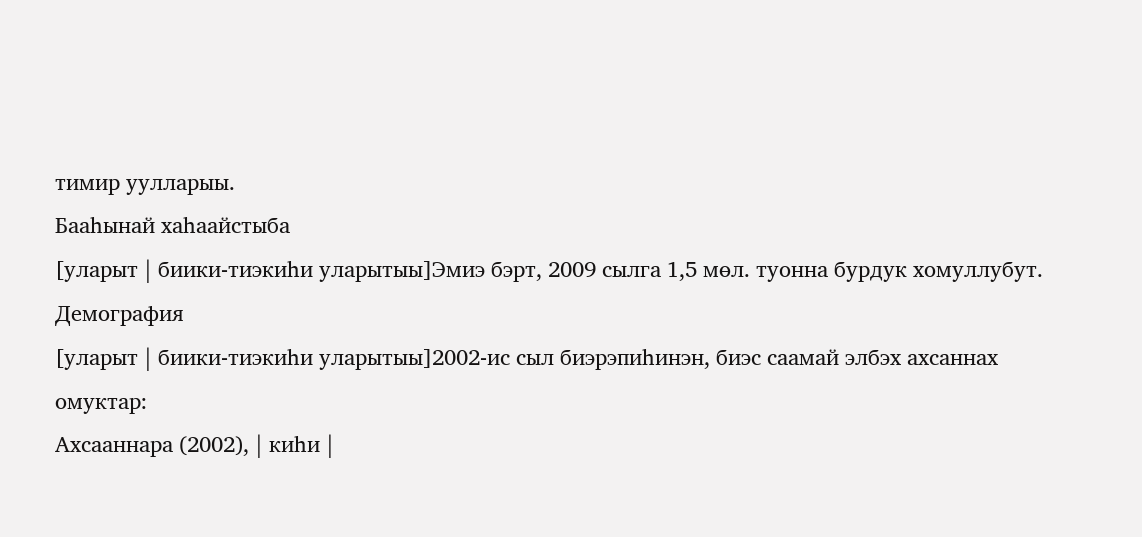тимир уулларыы.
Бааһынай хаһаайстыба
[уларыт | биики-тиэкиһи уларытыы]Эмиэ бэрт, 2009 сылга 1,5 мөл. туонна бурдук хомуллубут.
Демография
[уларыт | биики-тиэкиһи уларытыы]2002-ис сыл биэрэпиһинэн, биэс саамай элбэх ахсаннах омуктар:
Ахсааннара (2002), | киһи |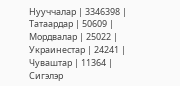Нууччалар | 3346398 |
Татаардар | 50609 |
Мордвалар | 25022 |
Украинестар | 24241 |
Чуваштар | 11364 |
Сигэлэр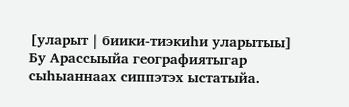[уларыт | биики-тиэкиһи уларытыы]
Бу Арассыыйа географиятыгар сыһыаннаах сиппэтэх ыстатыйа.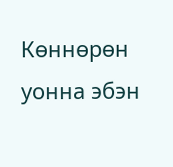Көннөрөн уонна эбэн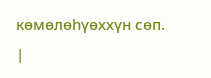көмөлөһүөххүн сөп. |